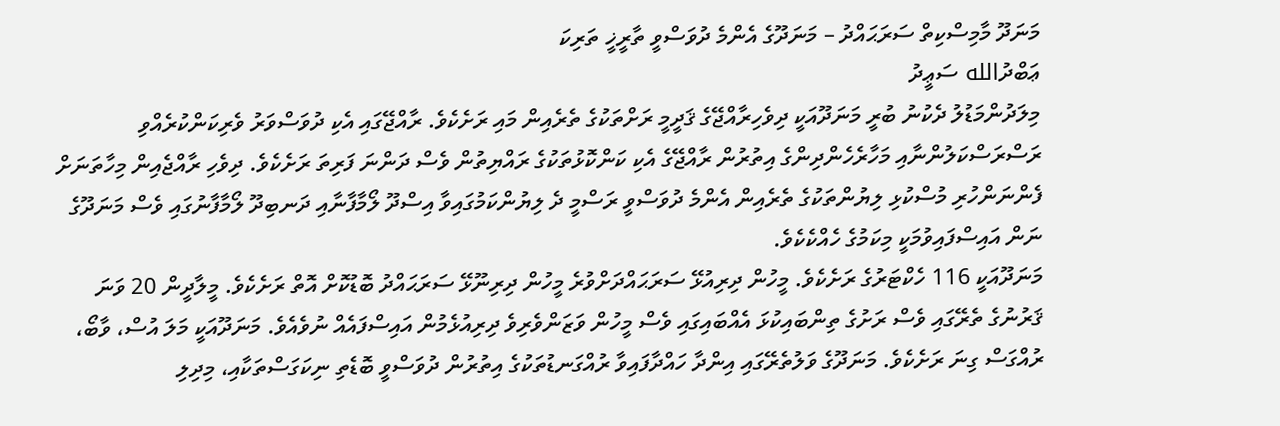މަނަދޫ މާމިސްކިތް ސަރަޙައްދު – މަނަދޫގެ އެންމެ ދުވަސްވީ ތާރީޚީ ތަރިކަ
ޢަބްދުالله ސަޢީދު
މިލަދުންމަޑުލު ދެކުނު ބުރީ މަނަދޫއަކީ ދިވެހިރާއްޖޭގެ ޤަދީމީ ރަށްތަކުގެ ތެރެއިން މައި ރަށެކެވެ. ރާއްޖޭގައި އެކި ދުވަސްވަރު ވެރިކަންކުރެއްވި ރަސްރަސްކަލުންނާއި މަހާރެހެންދިންގެ އިތުރުން ރާއްޖޭގެ އެކި ކަންކޮޅުތަކުގެ ރައްޔިތުން ވެސް ދަންނަ ފަރިތަ ރަށެކެވެ. ދިވެހި ރާއްޖެއިން މިހާތަނަށް ފެންނަންހުރި މުސްކުޅި ލިޔުންތަކުގެ ތެރެއިން އެންމެ ދުވަސްވީ ރަސްމީ ދެ ލިޔުންކަމުގައިވާ އިސްދޫ ލޯމާފާނާއި ދަނބިދޫ ލޯމާފާނުގައި ވެސް މަނަދޫގެ ނަން އައިސްފައިވުމަކީ މިކަމުގެ ހެއްކެކެވެ.
މަނަދޫއަކީ 116 ހެކްޓަރުގެ ރަށެކެވެ. މީހުން ދިރިއުޅޭ ސަރަޙައްދަށްވުރެ މީހުން ދިރިނޫޅޭ ސަރަޙައްދު ބޮޑުކޮށް އޮތް ރަށެކެވެ. މީލާދީން 20 ވަނަ ޤަރުނުގެ ތެރޭގައި ވެސް ރަށުގެ ތިންބައިކުޅަ އެއްބައިގައި ވެސް މީހުން ވަޒަންވެރިވެ ދިރިއުޅެމުން އައިސްފައެއް ނުވެއެވެ. މަނަދޫއަކީ މަލަ އުސް، ވާބޯ، ރުއްގަސް ގިނަ ރަށެކެވެ. މަނަދޫގެ ވަލުތެރޭގައި އިންދާ ހައްދާފައިވާ ރުއްގަނޑުތަކުގެ އިތުރުން ދުވަސްވީ ބޮޑެތި ނިކަގަސްތަކާއި، މިދިލި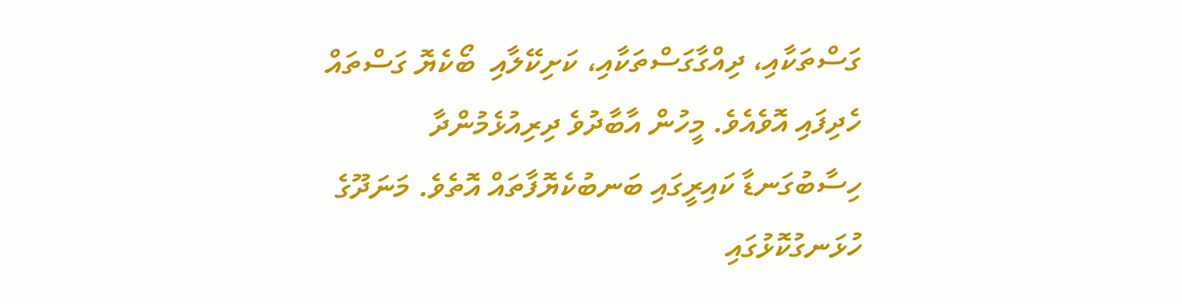ގަސްތަކާއި، ދިއްގާގަސްތަކާއި، ކަށިކޭލާއި  ބޯކެޔޮ ގަސްތައް ހެދިފައި އޮވެއެވެ. މީހުން އާބާދުވެ ދިރިއުޅެމުންދާ ހިސާބުގަނޑާ ކައިރީގައި ބަނބުކެޔޮފާތައް އޮތެވެ. މަނަދޫގެ ހުޅަނގުކޮޅުގައި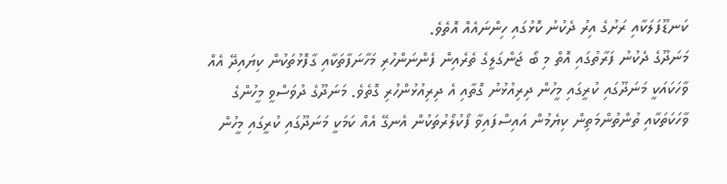ކަނޑޫފަލަކާއި ރަށުގެ އިރު ދެކުނު ކޮޅުގައި ހިންނައެއް އޮތެވެ.
މަނަދޫގެ ދެކުނު ފަރާތުގައި އޮތް މި ބޯ ޖަންގަލީގެ ތެރެއިން ފެންނަންހުރި މަހާނަފާތަކާއި ގާފޮޅުތަކުން ކިޔައިދޭ އެއް ވާހަކައަކީ މަނަދޫގައި ކުރީގައި މީހުން ދިރިއުޅުނު ގޮތާއި އެ ދިރިއުޅުންހުރި ގޮތެވެ. މަނަދޫގެ ދުވަސްވީ މީހުންގެ ވާހަކަތަކާއި ތުންތުންމަތިން ކިޔެމުން އައިސްފައިވާ ފޯކުލޯރުތަކުން އެނގޭ އެއް ކަމަކީ މަނަދޫގައި ކުރީގައި މީހުން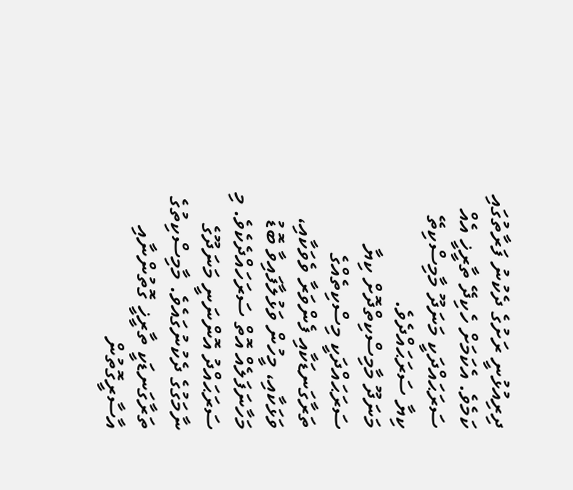ދިރިއުޅުނީ ރަށުގެ ދެކުނު ފަރާތުގައި ކަމެވެ. އެކަމަށް ހެކިދޭ ތާރީޚީ އެއް ސަރަޙައްދަކީ މަނަދޫ މާމިސްކިތޭ ކިޔާ ސަރަޙައްދެވެ.
މަނަދޫ މާމިސްކިތްދޮށް ކިޔާ ސަރަޙައްދަކީ މިސްކިތެއްގެ ތަރާގަނޑަކާއި ފެންވަރާ ވެވަކާއި، ވަޅަކާއި، މީހުން ވަޅުލާފައިވާ ބޮޑު މަހާނަފަލެއް އޮތް ސަރަހައްދެކެވެ. މި ސަރަޙައްދު އޮންނަނީ މަނަދޫގެ ނާމަގުގެ ދެކުނުގައެވެ. މާމިސްކިތުގެ ތަރާގަނޑަކީ ތާރީޚީ ގޮތުންނާއި އާސާރީގޮތުން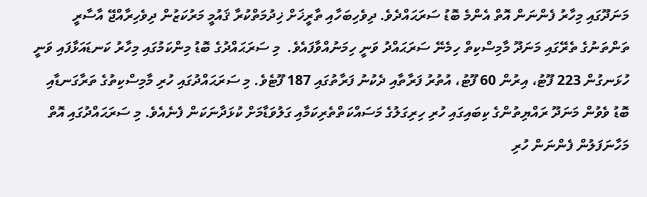މަނަދޫގައި މިހާރު ފެންނަން އޮތް އެންމެ ބޮޑު ސަރަޙައްދެވެ. ދިވެހިބަހާއި ތާރީޚަށް ޚިދުމަތްކުރާ ޤައުމީ މަރުކަޒުން ދިވެހިރާއްޖޭ އާސާރީ ތަންތަނުގެ ތެރޭގައި މަނަދޫ މާމިސްކިތް ހިމެނޭ ސަރަޙައްދު ވަނީ ހިމަނުއްވާފައެވެ.  މި ސަރަޙައްދުގެ ބޮޑު މިންކަމުގައި މިހާރު ކަނޑައަޅާފައި ވަނީ ހުޅަނގުން 223 ފޫޓު، އިރުން 60 ފޫޓު، އުތުރު ފަރާތާއި ދެކުނު ފަރާތުގައި 187 ފޫޓެވެ. މި ސަރަޙައްދުގައި ހުރި މާމިސްކިތުގެ ތަރާގަނޑާއި ބޮޑު ވެވުން މަނަދޫ ރައްޔިތުންގެ ކިބައިގައި ހުރި ހިރިގަލުގެ މަސައްކަތްތެރިކަމާއި ގަލުވަޑާމަށް ކުޅަދާނަކަން ފެނެއެވެ. މި ސަރަޙައްދުގައި އޮތް މަހާނަފަލުން ފެންނަން ހުރި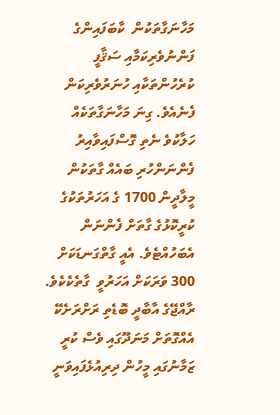މަހާނަގާތަކުން  ކާބަފައިންގެ ފަންނުވެރިކަމާއި ސަޤާފީ ކުރެހުންތަކާއި ހުނަރުވެރިކަން ފެނެއެވެ. ގިނަ މަހާނަގާތަކެއް ހަލާކުވެ ނެތި ގޮސްފައިވާއިރު ފެންނަންހުރި ބައެއް ގާތަކުން މީލާދީން 1700 ގެ އަހަރުތަކުގެ ކުރީކޮޅުގެ ގާތަށް ފެންނަން އެބަހުއްޓެވެ. އެއީ ގާތްގަނޑަކަށް 300 ވަރަކަށް އަހަރުވީ  ގާތެކެކެވެ.
ރާއްޖޭގެ އާބާދީ ބޮޑެތި ރަށްރަށެކޭ އެއްގޮތަށް މަނަދޫގައި ވެސް ކުރީ ޒަމާނުގައި މީހުން ދިރިއުޅެފައިވަނީ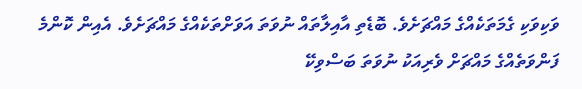ވަކިވަކި ގެމަތަކެއްގެ މައްޗަށެވެ. ބޮޑެތި އާއިލާތައް ނުވަތަ އަވަށްތަކެއްގެ މައްޗަށެވެ. އެއިން ކޮންމެ ފަންވަތެއްގެ މައްޗަށް ވެރިއަކު ނުވަތަ ބަސްވިކޭ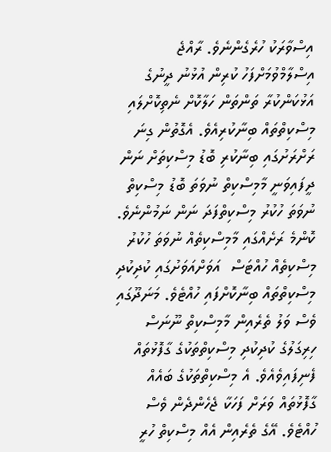އިސްވާރަކު ހުރެގެންނެވެ. ރާއްޖެ އިސްލާމްވުމަށްފަހު ކުރިން އުޅުނު ދީނުގެ އަޅުކަންކުރާ ތަންތަން ހަލާކޮށް ނެތިކޮށްލައި މިސްކިތްތައް ބިނާކުރިއެވެ. އެގޮތުން ގިނަ ރަށްރަށުގައި ބިނާކުރި ބޮޑު މިސްކިތަށް ނަން ދީފައިވަނީ މާމިސްކިތް ނުވަތަ ބޮޑު މިސްކިތް ނުވަތަ ހުކުރު މިސްކިތްފަދަ ނަން ނަމުންނެވެ. ކޮންމެ ރަށެއްގައި މާމިސްކިތެއް ނުވަތަ ހުކުރު މިސްކިތެއް ހުއްޓަސް  އަވަށްއަވަށުގައި ކުދިކުދި މިސްކިތްތައް ބިނާކޮށްފައި ހުއްޓެވެ. މަނަދޫގައި ވެސް ވަލު ތެރެއިން މާމިސްކިތް ނޫނަސް ހިރިގަލުގެ ކުދިކުދި މިސްކިތްތަކުގެ ގާފޮޅުތައް ފެނިފައިވެއެވެ. އެ މިސްކިތްތަކުގެ ބައެއް ގާފޮޅުތައް ވަރަށް ފަހަކާ ޖެހެންދެން ވެސް ހުއްޓެވެ. އޭގެ ތެރެއިން އެއް މިސްކިތް ހުރީ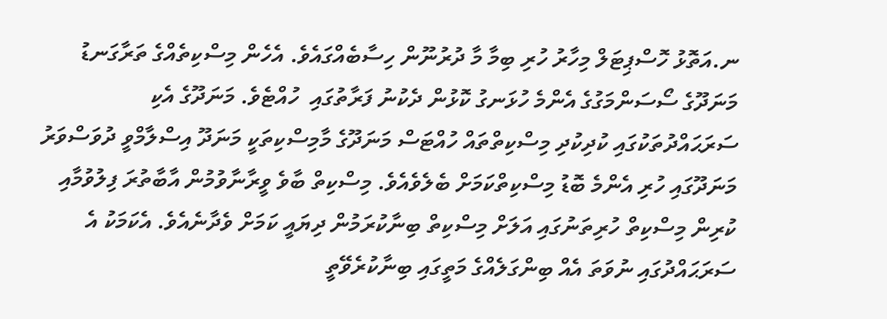ނ.އަތޮޅު ހޮސްޕިޓަލް މިހާރު ހުރި ބިމާ މާ ދުރުނޫން ހިސާބެއްގައެވެ. އެހެން މިސްކިތެއްގެ ތަރާގަނޑު މަނަދޫގެ ސޯސަންމަގުގެ އެންމެ ހުޅަނގު ކޮޅުން ދެކުނު ފަރާތުގައި  ހުއްޓެވެ. މަނަދޫގެ އެކި ސަރަޙައްދުތަކުގައި ކުދިކުދި މިސްކިތްތައް ހުއްޓަސް މަނަދޫގެ މާމިސްކިތަކީ މަނަދޫ އިސްލާމްވީ ދުވަސްވަރު މަނަދޫގައި ހުރި އެންމެ ބޮޑު މިސްކިތްކަމަށް ބެލެވެއެވެ. މިސްކިތް ބާވެ ވީރާނާވުމުން އާބާތުރަ ފިލުވުމާއި ކުރިން މިސްކިތް ހުރިތަނުގައި އަލަށް މިސްކިތް ބިނާކުރަމުން ދިޔައީ ކަމަށް ވެދާނެއެވެ. އެކަމަކު އެ ސަރަޙައްދުގައި ނުވަތަ އެއް ބިންގަލެއްގެ މަތީގައި ބިނާކުރެވޭތީ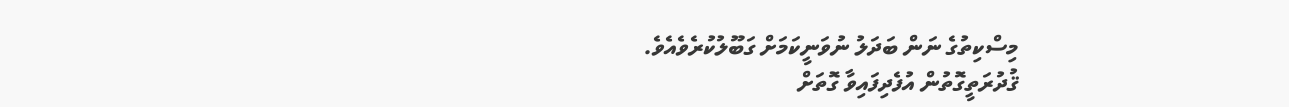މިސްކިތުގެ ނަން ބަދަލު ނުވަނީކަމަށް ގަބޫލުކުރެވެއެވެ.
ޤުދުރަތީގޮތުން އުފެދިފައިވާ ގޮތަށް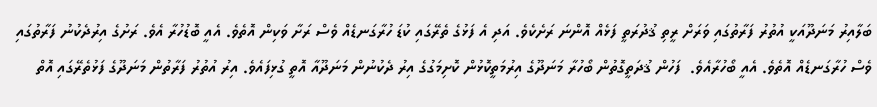ބަލާއިރު މަނަދޫއަކީ އުތުރު ފަރާތުގައި ވަރަށް ރީތި ޤުދުރަތީ ފަޅެއް އޮންނަ ރަށެކެވެ. އަދި އެ ފަޅުގެ ތެރޭގައި ކުޑަ ހުރާގަނޑެއް ވެސް ރަށާ ވަކިން އޮތެވެ. އެއީ ބޮޑުހުރާ އެވެ. ރަށުގެ އިރުދެކުނު ފަރާތުގައި ވެސް ހުރާގަނޑެއް އޮތެވެ. އެއީ ބޯހުރާއެވެ.  ފަހުން ޤުދަތީގޮތުން ބޯހުރާ މަނަދޫގެ އިރުމަތީކޮޅުން ކޮށިމަގުގެ އިރު ދެކުނުން މަނަދޫއާ އޮތީ ގުޅިފައެވެ. އިރު އުތުރު ފަރާތުން މަނަދޫގެ ފަޅުތެރޭގައި އޮތް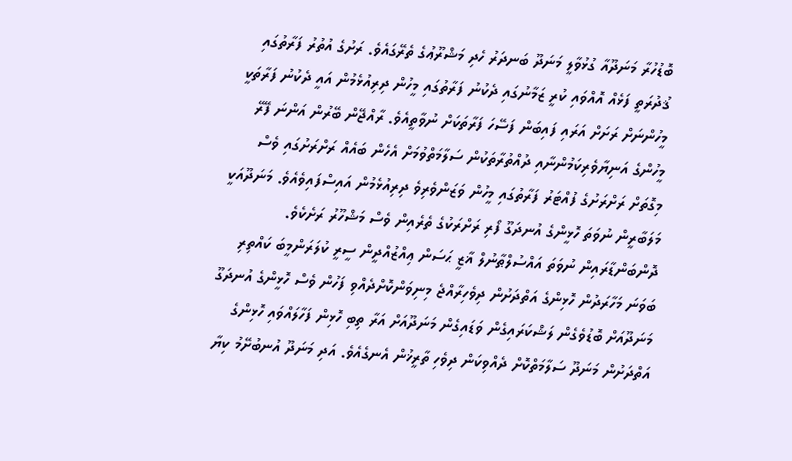ބޮޑުހުރާ މަނަދޫއާ ގުޅުވާލީ މަނަދޫ ބަނދަރު ހެދި މަޝްރޫޢުގެ ތެރޭގައެވެ. ރަށުގެ އުތުރު ފަރާތުގައި ޤުދުރަތީ ފަޅެއް އޮއްވައި ކުރީ ޒަމާނުގައި ދެކުނު ފަރާތުގައި މީހުން ދިރިއުޅެމުން އައީ ދެކުނު ފަރާތަކީ މީހުންނަށް ރަށަށް އަރައި ފައިބަން ފަސޭހަ ފަރާތަކަށް ނުވާތީއެވެ. ރާއްޖޭން ބޭރުން އަންނަ ފޭރޭ މީހުންގެ އަނިޔާވެރިކަމުންނާއި ދުއްތުރާތަކުން ސަލާމަތްވުމަށް އެހެން ބައެއް ރަށްރަށުގައި ވެސް މިގޮތަށް ރަށްރަށުގެ ފުއްޓަރު ފަރާތުގައި މީހުން ވަޒަންވެރިވެ ދިރިއުޅެމުން އައިސްފައިވެއެވެ. މަނަދޫއަކީ މަލަބާރީން ނުވަތަ ހޮޅީންގެ އުނދަގޫ ފޯރި ރަށްރަކުގެ ތެރެއިން ވެސް މަޝްހޫރު ރަށެކެވެ. ދޮންބަންޑާރައިން ނުވަތަ އައްސުލްޠާނުލް ޣާޒީ ޙަސަން ޢިއްޒުއްދީން ސީރީ ކުލަރަންމީބަ ކައްތިރި ބަވަނަ މަހާރަދުން ހޮޅިންގެ އަތްދަށުން ދިވެހިރާއްޖެ މިނިވަންކޮށްދެއްވި ފަހުން ވެސް ހޮޅީންގެ އުނދަގޫ މަނަދޫއަށް ބޮޑުވެގެން ލަޝްކަރައިގެން ވަޑައިގެން މަނަދޫއަށް އަރާ ތިބި ހޮޅިން ފަހާލައްވައި ހޮޅިންގެ އަތްދަށުން މަނަދޫ ސަލާމަތްކޮށް ދެއްވިކަން ދިވެހި ތާރީޚުން އެނގެއެވެ. އަދި މަނަދޫ އުނބުށޭމު ކިޔާ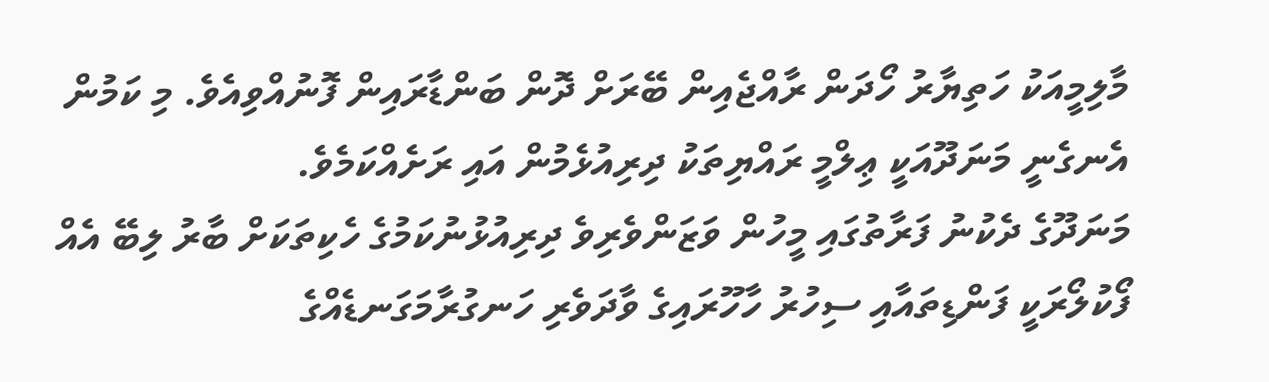މާލިމީއަކު ހަތިޔާރު ހޯދަން ރާއްޖެއިން ބޭރަށް ދޮން ބަންޑާރައިން ފޮނުއްވިއެވެ. މި ކަމުން އެނގެނީ މަނަދޫއަކީ ޢިލްމީ ރައްޔިތަކު ދިރިއުޅެމުން އައި ރަށެއްކަމެވެ.
މަނަދޫގެ ދެކުނު ފަރާތުގައި މީހުން ވަޒަންވެރިވެ ދިރިއުޅުނުކަމުގެ ހެކިތަކަށް ބާރު ލިބޭ އެއް ފޯކުލޯރަކީ ފަންޑިތައާއި ސިހުރު ހާހޫރައިގެ ވާދަވެރި ހަނގުރާމަގަނޑެއްގެ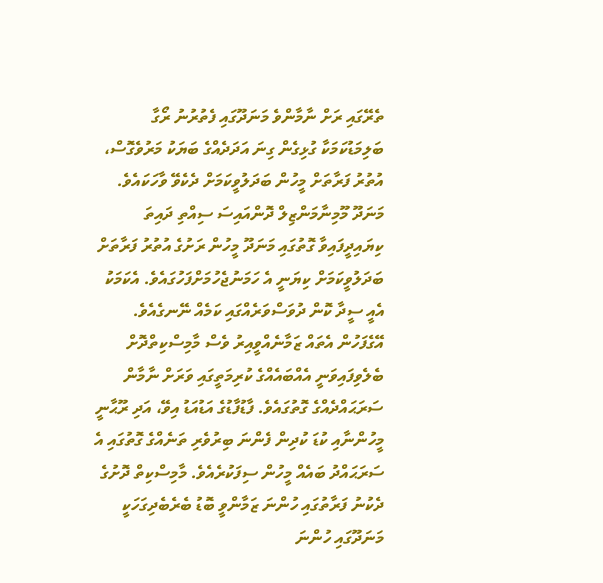ތެރޭގައި ރަށް ނާމާންވެ މަނަދޫގައި ފެތުރުނު ރޯގާ ބަލިމަޑުކަމަކާ ގުޅިގެން ގިނަ އަދަދެއްގެ ބަޔަކު މަރުވެގޮސް، އުތުރު ފަރާތަށް މީހުން ބަދަލުވީކަމަށް ދެކެވޭ ވާހަކައެވެ. މަނަދޫ މޫމިނާމަންޒިލް ދޮންއައިސަ ސިއްތި ދައިތަ ކިޔައިދީފައިވާ ގޮތުގައި މަނަދޫ މީހުން ރަށުގެ އުތުރު ފަރާތަށް ބަދަލުވީކަމަށް ކިޔަނީ އެ ހަމަނުޖެހުމަށްފަހުގައެވެ. އެކަމަކު އެއީ ސީދާ ކޮން ދުވަސްވަރެއްގައި ކަމެއް ނޭނގެއެވެ. އޭގެފަހުން އެތައް ޒަމާނެއްވީއިރު ވެސް މާމިސްކިތްދޮށް ބެލެވިފައިވަނީ އެއްބައެއްގެ ކުރިމަތީގައި ވަރަށް ނާމާން ސަރަޙައްދެއްގެ ގޮތުގައެވެ. ފާޑުފާޑުގެ އަޑުއަޑު އިވޭ، އަދި ރޫޙާނީ މީހުންނާއި ކުޑަ ކުދިން ފެންނަ ބިރުވެރި ތަނެއްގެ ގޮތުގައި އެ ސަރަޙައްދު ބައެއް މީހުން ސިފަކުރެއެވެ. މާމިސްކިތް ދޮށުގެ ދެކުނު ފަރާތުގައި ހުންނަ ޒަމާންވީ ބޮޑު ބެރެބެދިގަހަކީ މަނަދޫގައި ހުންނަ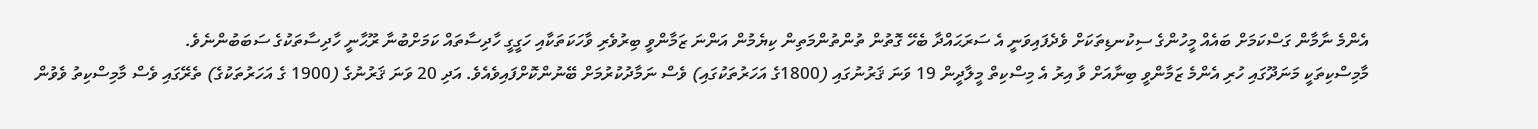އެންމެ ނާމާން ގަސްކަމަށް ބައެއް މީހުންގެ ސިކުނޑިތަކަށް ވެދެފައިވަނީ އެ ސަރަޙައްދާ ބެހޭ ގޮތުން ތުންތުންމަތިން ކިޔެމުން އަންނަ ޒަމާންވީ ބިރުވެރި ވާހަކަތަކާއި ހަގީގީ ހާދިސާތައް ކަމަށްބުނާ ރޫޙާނީ ހާދިސާތަކުގެ ސަބަބުންނެވެ.
މާމިސްކިތަކީ މަނަދޫގައި ހުރި އެންމެ ޒަމާންވީ ބިނާއަށް ވާ އިރު އެ މިސްކިތް މީލާދީން 19 ވަނަ ޤަރުނުގައި (1800ގެ އަހަރުތަކުގައި) ވެސް ނަމާދުކުރުމަށް ބޭނުންކޮށްފައިވެއެވެ. އަދި 20 ވަނަ ޤަރުނުގެ (1900 ގެ އަހަރުތަކުގެ) ތެރޭގައި ވެސް މާމިސްކިތު ވެވުން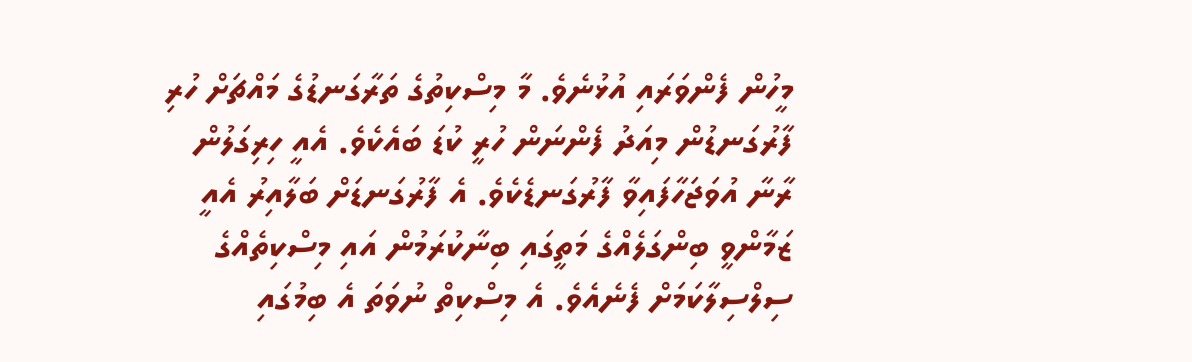މީހުން ފެންވަރައި އުޅުނެވެ. މާ މިސްކިތުގެ ތަރާގަނޑުގެ މައްޗަށް ހުރި ފާރުގަނޑުން މިއަދު ފެންނަން ހުރީ ކުޑަ ބައެކެވެ. އެއީ ހިރިގަލުން ރާނާ އުވަޖަހާފައިވާ ފާރުގަނޑެކެވެ. އެ ފާރުގަނޑަށް ބަލާއިރު އެއީ ޒަމާންވީ ބިންގަލެއްގެ މަތީގައި ބިނާކުރަމުން އައި މިސްކިތެއްގެ ސިލްސިލާކަމަށް ފެނެއެވެ. އެ މިސްކިތް ނުވަތަ އެ ބިމުގައި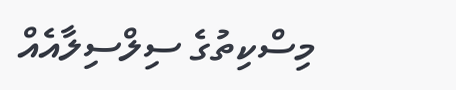މިސްކިތުގެ ސިލްސިލާއެއް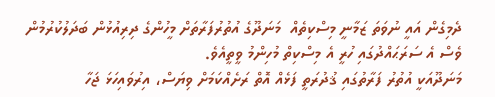ދެމިގެން އައީ ނުވަތަ ޒަމާނީ މިސްކިތެއް  މަނަދޫގެ އުތުރުފަރާތަށް މީހުންގެ ދިރިއުޅުން ބަދަލުކުރުމުން ވެސް އެ ސަރަޙައްދުގައި ހުރީ އެ މިސްކިތް މުހިންމު ވީތީއެވެ.
މަނަދޫއަކީ އުތުރު ފަރާތުގައި ޤުދުރަތީ ފަޅެއް އޮތް ރަށެއްކަމަށް ވިޔަސް، އިރުވައިހަޅަ ޖަހާ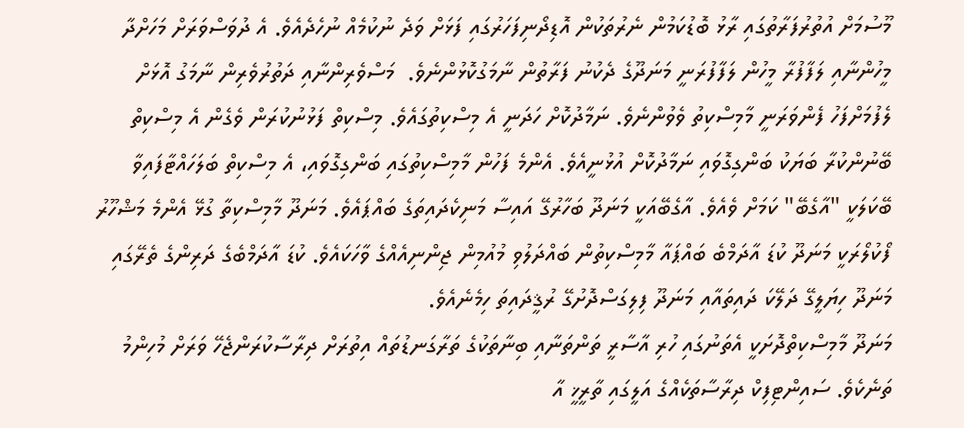މޫސުމަށް އުތުރުފަރާތުގައި ރާޅު ބޮޑުކަމުން ނެރުތަކުން އޮޑިދޯނިފަހަރުގައި ފަޅަށް ވަދެ ނުކުމެއް ނުހެދެއެވެ. އެ ދުވަސްވަރަށް މަހަށްދާ މީހުންނާއި ލަފާފުރާ މީހުން ލަފާފުރަނީ މަނަދޫގެ ދެކުނު ފަރާތުން ނާމަގުކޮޅުންނެވެ.  މަސްވެރިންނާއި ދަތުރުވެރިން ނާމަގު އޮޅަށް ލެފުމަށްފަހު ފެންވަރަނީ މާމިސްކިތު ވެވުންނެވެ. ނަމާދުކޮށް ހަދަނީ އެ މިސްކިތުގައެވެ. މިސްކިތް ފަޅުނުކުރަން ވެގެން އެ މިސްކިތް ބޭނުންކުރާ ބަޔަކު ބަންގިގޮވައި ނަމާދުކޮށް އުޅުނީއެވެ. އެންމެ ފަހުން މާމިސްކިތުގައި ބަންގިގޮވައި، އެ މިސްކިތް ބަލަހައްޓާފައިވާ ބޭކަލަކީ "އާގެބޭ" ކަމަށް ވެއެވެ. އާގެބޭއަކީ މަނަދޫ ބަހާރުގޭ އައިސާ މަނިކެދައިތަގެ ބައްޕައެވެ. މަނަދޫ މާމިސްކިތާ ގުޅޭ އެންމެ މަޝްހޫރު ފޯކުލޯރަކީ މަނަދޫ ކުޑަ އާދަމްބެ ބައްޕައާ މާމިސްކިތުން ބައްދަލުވި މުއުމިން ޖިންނިއެއްގެ ވާހަކައެވެ. ކުޑަ އާދަމްބެގެ ދަރިންގެ ތެރޭގައި މަނަދޫ ހިޔަލީގޭ ދަލޭކަ ދައިތައާއި މަނަދޫ ފިލިގަސްދޮށުގޭ ރުޤީދައިތަ ހިމެނެއެވެ.
މަނަދޫ މާމިސްކިތްދޮށަކީ އެތަނުގައި ހުރި އާސާރީ ތަންތަނާއި ބިނާތަކުގެ ތަރާގަނޑުތައް އިތުރަށް ދިރާސާކުރަންޖެހޭ ވަރަށް މުހިންމު ތަނެކެވެ. ސައިންޓިފިކް ދިރާސާތަކެއްގެ އަލީގައި ތާރީޚީ އާ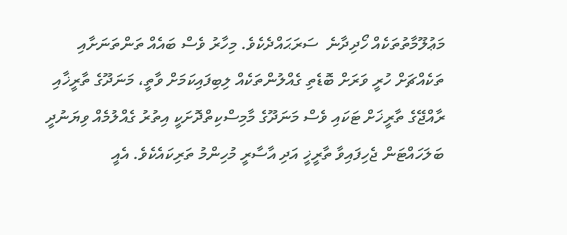މަޢުލޫމާތުތަކެއް ހޯދިދާނެ  ސަރަޙައްދެކެވެ. މިހާރު ވެސް ބައެއް ތަންތަނަށާއި ތަކެއްޗަށް ހުރީ ވަރަށް ބޮޑެތި ގެއްލުންތަކެއް ލިބިފައިކަމަށް ވާތީ، މަނަދޫގެ ތާރީޚާއި ރާއްޖޭގެ ތާރީޚަށް ޓަކައި ވެސް މަނަދޫގެ މާމިސްކިތްދޮށަކީ އިތުރު ގެއްލުމެއް ވިޔަނުދީ ބަލަހައްޓަން ޖެހިފައިވާ ތާރީޚީ އަދި އާސާރީ މުހިންމު ތަރިކައެކެވެ. އެއީ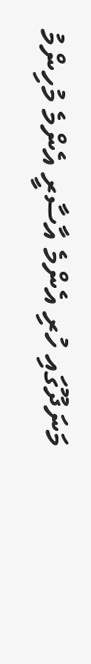މަނަދޫގައި ހުރި އެންމެ އާސާރީ އެންމެ މުހިންމު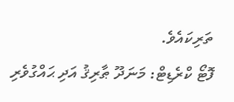ތަރިކައެވެ.
ފޮޓޯ ކްރެޑިޓް: މަނަދޫ ޠާރިޤު އަދި ޙައްގުވެރި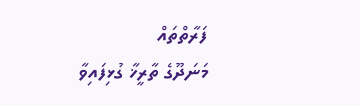ފަރާތްތައް
މަނަދޫގެ ތާރީޚާ ގުޅިފައިވާ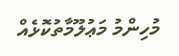މުހިންމު މަޢުލޫމާތުކޮޅެއް